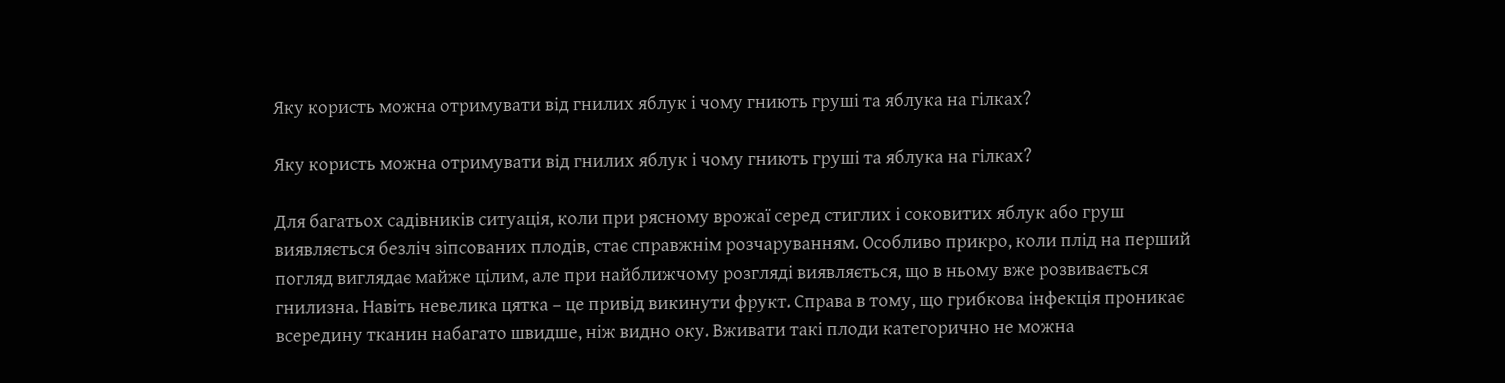Яку користь можна отримувати від гнилих яблук і чому гниють груші та яблука на гілках?

Яку користь можна отримувати від гнилих яблук і чому гниють груші та яблука на гілках?

Для багатьох садівників ситуація, коли при рясному врожаї серед стиглих і соковитих яблук або груш виявляється безліч зіпсованих плодів, стає справжнім розчаруванням. Особливо прикро, коли плід на перший погляд виглядає майже цілим, але при найближчому розгляді виявляється, що в ньому вже розвивається гнилизна. Навіть невелика цятка – це привід викинути фрукт. Справа в тому, що грибкова інфекція проникає всередину тканин набагато швидше, ніж видно оку. Вживати такі плоди категорично не можна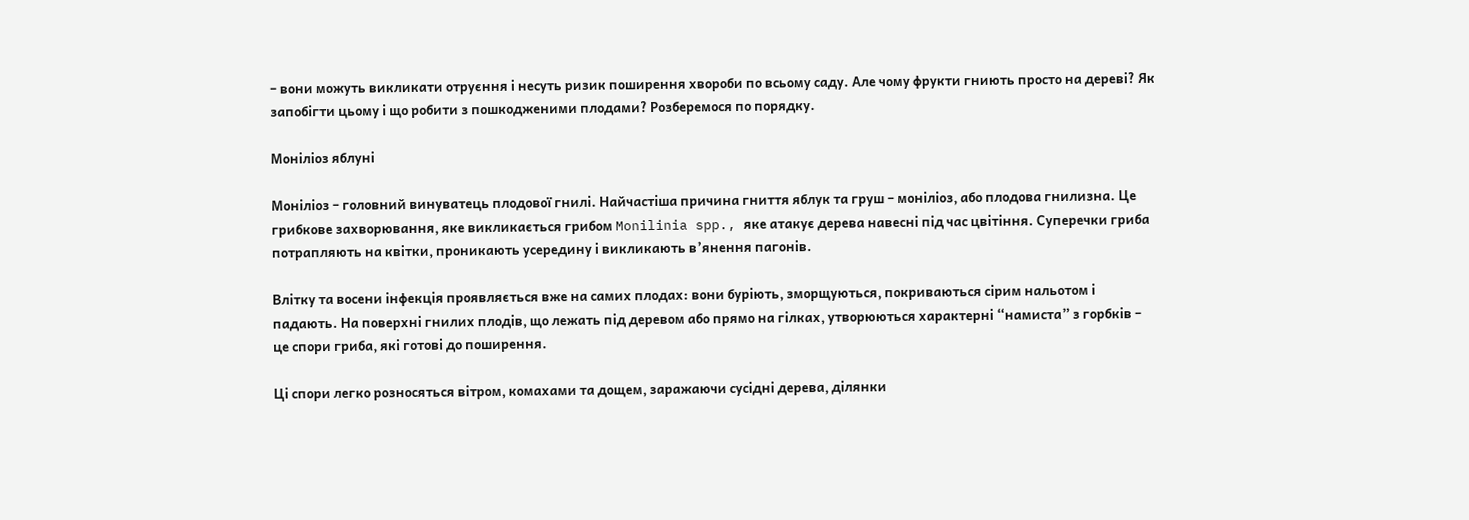– вони можуть викликати отруєння і несуть ризик поширення хвороби по всьому саду. Але чому фрукти гниють просто на дереві? Як запобігти цьому і що робити з пошкодженими плодами? Розберемося по порядку.

Моніліоз яблуні

Моніліоз – головний винуватець плодової гнилі. Найчастіша причина гниття яблук та груш – моніліоз, або плодова гнилизна. Це грибкове захворювання, яке викликається грибом Monilinia spp., яке атакує дерева навесні під час цвітіння. Суперечки гриба потрапляють на квітки, проникають усередину і викликають в’янення пагонів.

Влітку та восени інфекція проявляється вже на самих плодах: вони буріють, зморщуються, покриваються сірим нальотом і падають. На поверхні гнилих плодів, що лежать під деревом або прямо на гілках, утворюються характерні “намиста” з горбків – це спори гриба, які готові до поширення.

Ці спори легко розносяться вітром, комахами та дощем, заражаючи сусідні дерева, ділянки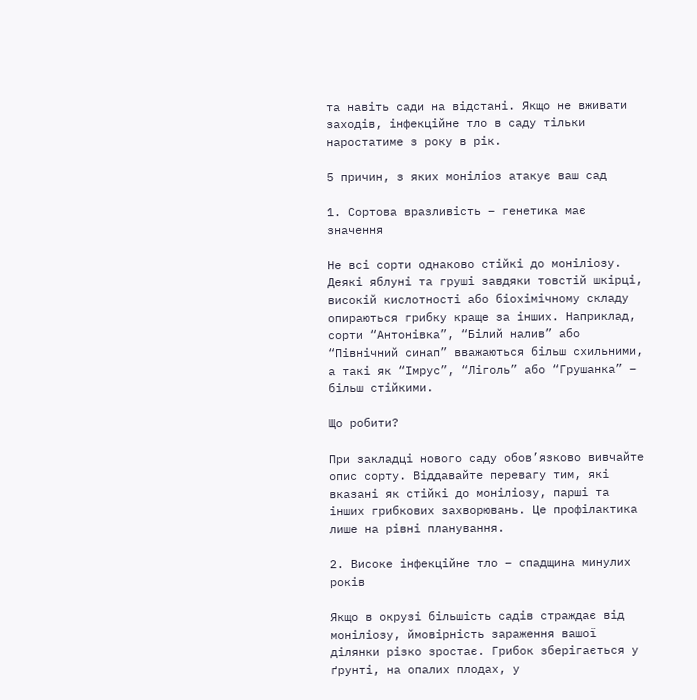та навіть сади на відстані. Якщо не вживати заходів, інфекційне тло в саду тільки наростатиме з року в рік.

5 причин, з яких моніліоз атакує ваш сад

1. Сортова вразливість – генетика має значення

Не всі сорти однаково стійкі до моніліозу. Деякі яблуні та груші завдяки товстій шкірці, високій кислотності або біохімічному складу опираються грибку краще за інших. Наприклад, сорти “Антонівка”, “Білий налив” або “Північний синап” вважаються більш схильними, а такі як “Імрус”, “Ліголь” або “Грушанка” – більш стійкими.

Що робити?

При закладці нового саду обов’язково вивчайте опис сорту. Віддавайте перевагу тим, які вказані як стійкі до моніліозу, парші та інших грибкових захворювань. Це профілактика лише на рівні планування.

2. Високе інфекційне тло – спадщина минулих років

Якщо в окрузі більшість садів страждає від моніліозу, ймовірність зараження вашої ділянки різко зростає. Грибок зберігається у ґрунті, на опалих плодах, у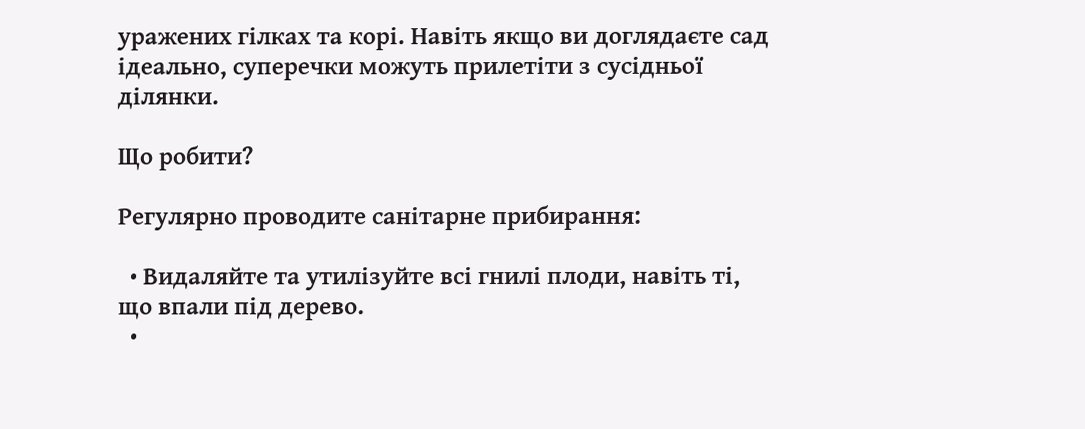уражених гілках та корі. Навіть якщо ви доглядаєте сад ідеально, суперечки можуть прилетіти з сусідньої ділянки.

Що робити?

Регулярно проводите санітарне прибирання:

  • Видаляйте та утилізуйте всі гнилі плоди, навіть ті, що впали під дерево.
  •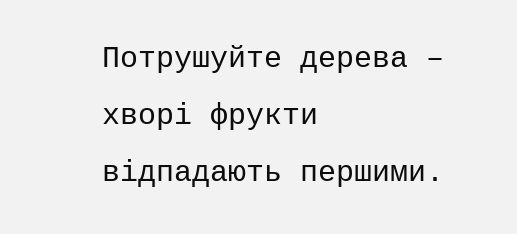Потрушуйте дерева – хворі фрукти відпадають першими.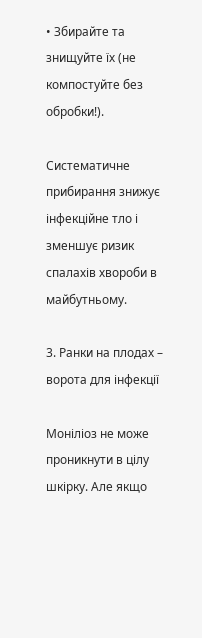• Збирайте та знищуйте їх (не компостуйте без обробки!).

Систематичне прибирання знижує інфекційне тло і зменшує ризик спалахів хвороби в майбутньому.

3. Ранки на плодах – ворота для інфекції

Моніліоз не може проникнути в цілу шкірку. Але якщо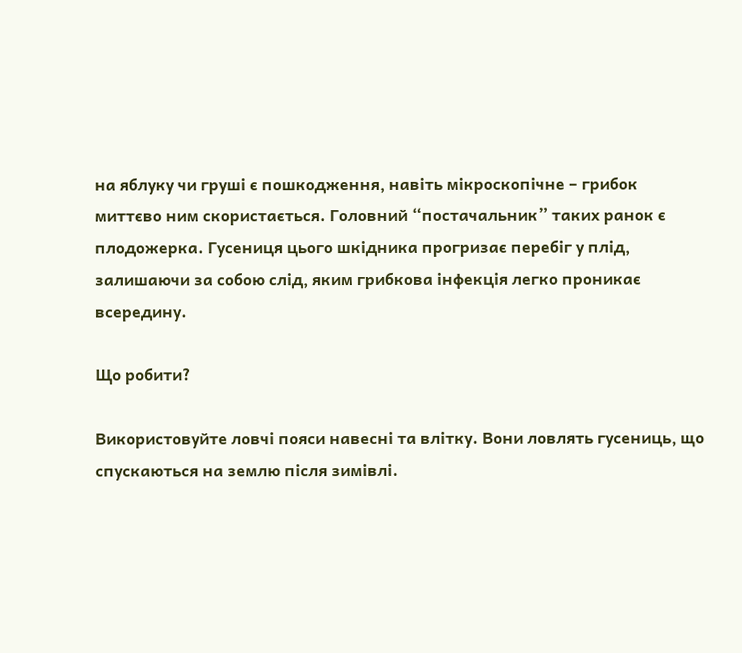на яблуку чи груші є пошкодження, навіть мікроскопічне – грибок миттєво ним скористається. Головний “постачальник” таких ранок є плодожерка. Гусениця цього шкідника прогризає перебіг у плід, залишаючи за собою слід, яким грибкова інфекція легко проникає всередину.

Що робити?

Використовуйте ловчі пояси навесні та влітку. Вони ловлять гусениць, що спускаються на землю після зимівлі.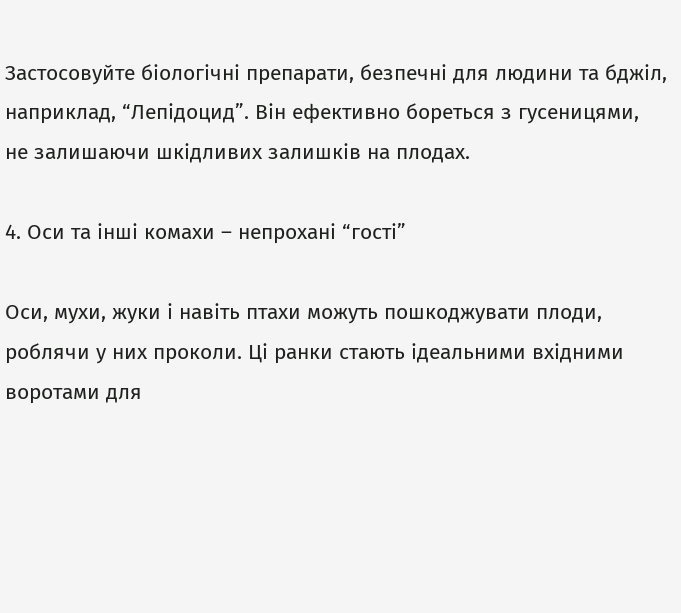Застосовуйте біологічні препарати, безпечні для людини та бджіл, наприклад, “Лепідоцид”. Він ефективно бореться з гусеницями, не залишаючи шкідливих залишків на плодах.

4. Оси та інші комахи – непрохані “гості”

Оси, мухи, жуки і навіть птахи можуть пошкоджувати плоди, роблячи у них проколи. Ці ранки стають ідеальними вхідними воротами для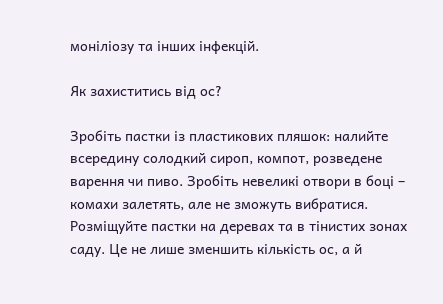моніліозу та інших інфекцій.

Як захиститись від ос?

Зробіть пастки із пластикових пляшок: налийте всередину солодкий сироп, компот, розведене варення чи пиво. Зробіть невеликі отвори в боці – комахи залетять, але не зможуть вибратися. Розміщуйте пастки на деревах та в тінистих зонах саду. Це не лише зменшить кількість ос, а й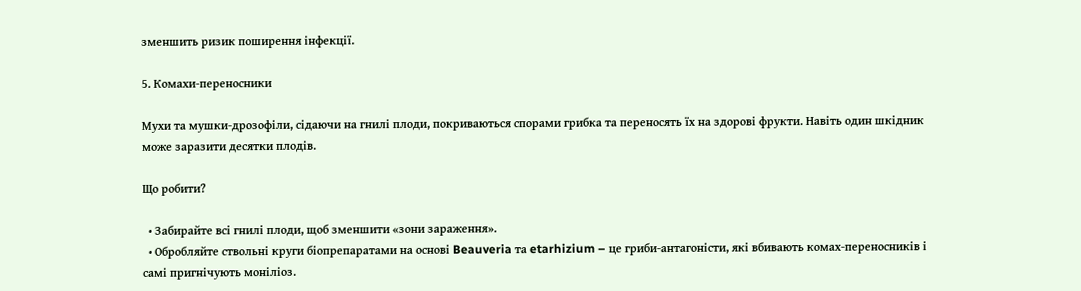зменшить ризик поширення інфекції.

5. Комахи-переносники

Мухи та мушки-дрозофіли, сідаючи на гнилі плоди, покриваються спорами грибка та переносять їх на здорові фрукти. Навіть один шкідник може заразити десятки плодів.

Що робити?

  • Забирайте всі гнилі плоди, щоб зменшити «зони зараження».
  • Обробляйте ствольні круги біопрепаратами на основі Beauveria та etarhizium – це гриби-антагоністи, які вбивають комах-переносників і самі пригнічують моніліоз.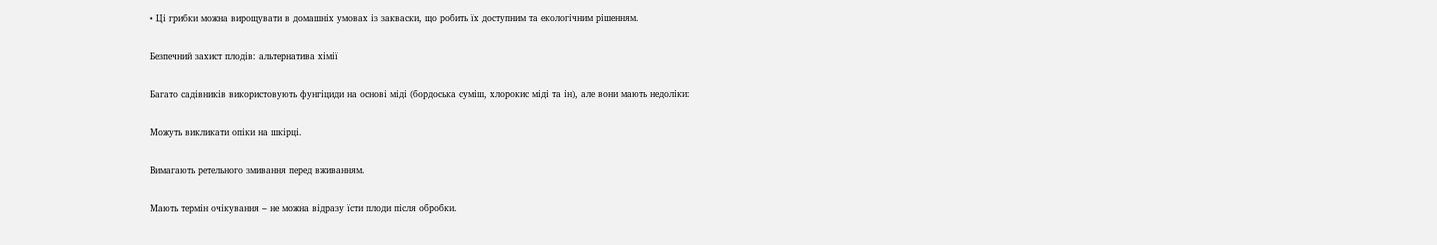• Ці грибки можна вирощувати в домашніх умовах із закваски, що робить їх доступним та екологічним рішенням.

Безпечний захист плодів: альтернатива хімії

Багато садівників використовують фунгіциди на основі міді (бордоська суміш, хлорокис міді та ін), але вони мають недоліки:

Можуть викликати опіки на шкірці.

Вимагають ретельного змивання перед вживанням.

Мають термін очікування – не можна відразу їсти плоди після обробки.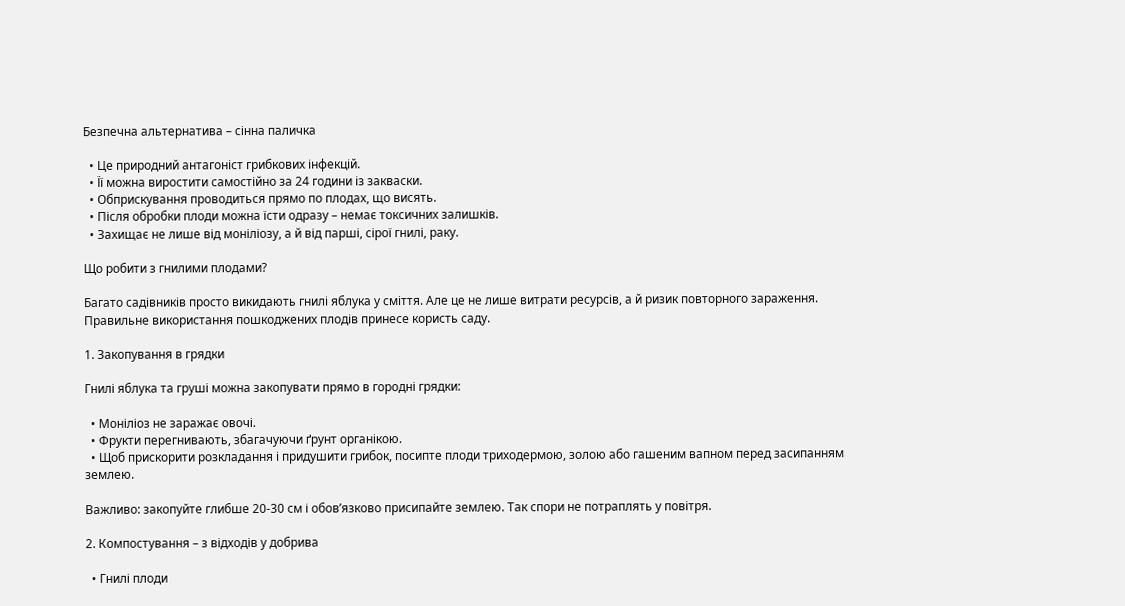Безпечна альтернатива – сінна паличка

  • Це природний антагоніст грибкових інфекцій.
  • Її можна виростити самостійно за 24 години із закваски.
  • Обприскування проводиться прямо по плодах, що висять.
  • Після обробки плоди можна їсти одразу – немає токсичних залишків.
  • Захищає не лише від моніліозу, а й від парші, сірої гнилі, раку.

Що робити з гнилими плодами?

Багато садівників просто викидають гнилі яблука у сміття. Але це не лише витрати ресурсів, а й ризик повторного зараження. Правильне використання пошкоджених плодів принесе користь саду.

1. Закопування в грядки

Гнилі яблука та груші можна закопувати прямо в городні грядки:

  • Моніліоз не заражає овочі.
  • Фрукти перегнивають, збагачуючи ґрунт органікою.
  • Щоб прискорити розкладання і придушити грибок, посипте плоди триходермою, золою або гашеним вапном перед засипанням землею.

Важливо: закопуйте глибше 20-30 см і обов’язково присипайте землею. Так спори не потраплять у повітря.

2. Компостування – з відходів у добрива

  • Гнилі плоди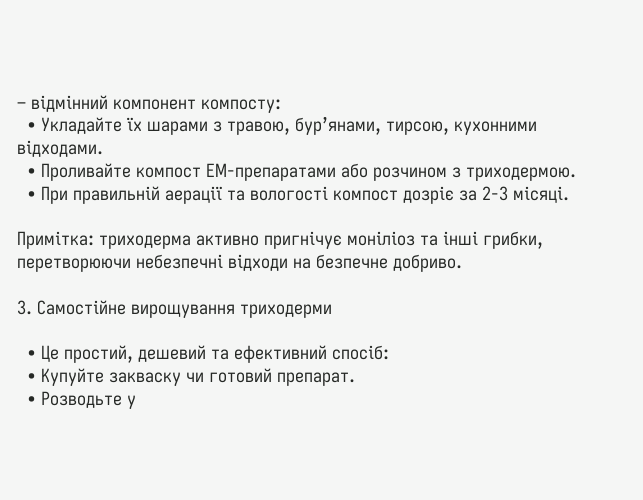– відмінний компонент компосту:
  • Укладайте їх шарами з травою, бур’янами, тирсою, кухонними відходами.
  • Проливайте компост ЕМ-препаратами або розчином з триходермою.
  • При правильній аерації та вологості компост дозріє за 2-3 місяці.

Примітка: триходерма активно пригнічує моніліоз та інші грибки, перетворюючи небезпечні відходи на безпечне добриво.

3. Самостійне вирощування триходерми

  • Це простий, дешевий та ефективний спосіб:
  • Купуйте закваску чи готовий препарат.
  • Розводьте у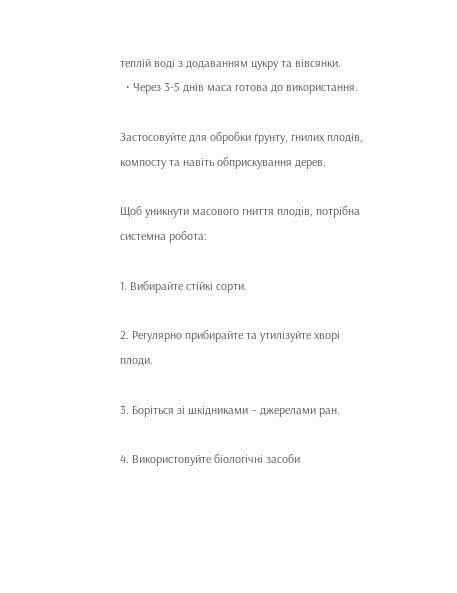теплій воді з додаванням цукру та вівсянки.
  • Через 3-5 днів маса готова до використання.

Застосовуйте для обробки ґрунту, гнилих плодів, компосту та навіть обприскування дерев.

Щоб уникнути масового гниття плодів, потрібна системна робота:

1. Вибирайте стійкі сорти.

2. Регулярно прибирайте та утилізуйте хворі плоди.

3. Боріться зі шкідниками – джерелами ран.

4. Використовуйте біологічні засоби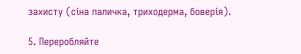захисту (сіна паличка, триходерма, боверія).

5. Переробляйте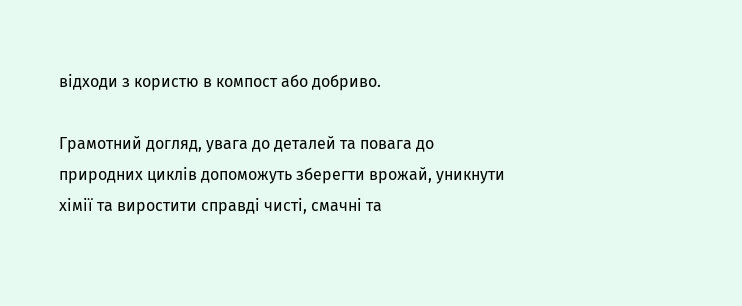відходи з користю в компост або добриво.

Грамотний догляд, увага до деталей та повага до природних циклів допоможуть зберегти врожай, уникнути хімії та виростити справді чисті, смачні та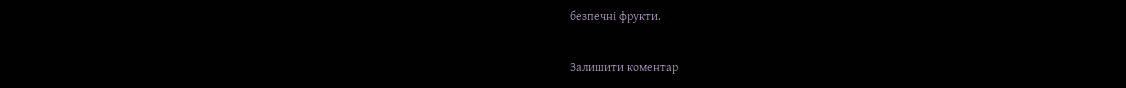безпечні фрукти.

Залишити коментар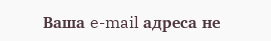Ваша e-mail адреса не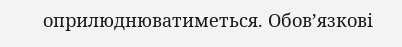оприлюднюватиметься. Обов’язкові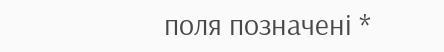поля позначені *